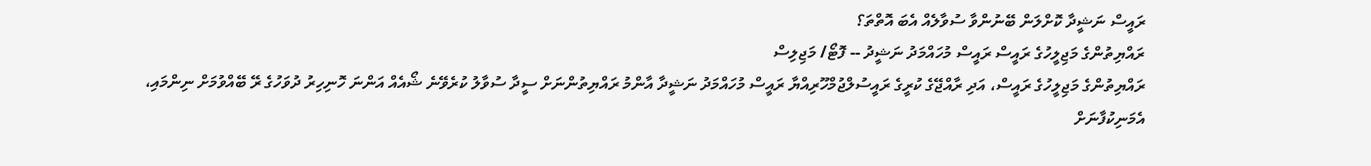ރައީސް ނަޝީދާ ކޮށްލަން ބޭނުންވާ ސުވާލެއް އެބަ އޮތްތަ؟
ރައްޔިތުންގެ މަޖިލީހުގެ ރައީސް ރައީސް މުހައްމަދު ނަޝީދު -- ފޮޓޯ/ މަޖިލިސް
ރައްޔިތުންގެ މަޖިލީހުގެ ރައީސް، އަދި ރާއްޖޭގެ ކުރީގެ ރައީސުލްޖުމްހޫރިއްޔާ ރައީސް މުހައްމަދު ނަޝީދާ އާންމު ރައްޔިތުންނަށް ސީދާ ސުވާލު ކުރެވޭނެ ޝޯއެއް އަންނަ ހޮނިހިރު ދުވަހުގެ ރޭ ބޭއްވުމަށް ނިންމައި، އެމަނިކުފާނަށް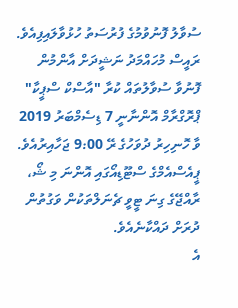ސުވާލު ފޮނުވުމުގެ ފުރުސަތު ހުޅުވާލައިފިއެވެ.
ރައީސް މުހައްމަދު ނަޝީދަށް އާންމުން ފޮނުވާ ސުވާލުތައް ކުރާ "އާސްކް ސްޕީކާ" ޕްރޮގްރާމް އޮންނާނީ 7 ޑިސެމްބަރު 2019 ވާ ހޮނިހިރު ދުވަހުގެ ރޭ 9:00 ޖަހާއިރުއެވެ. ޕީއެސްއެމްގެ ސްޓޫޑިއޯގައި އޮންނަ މި ޝޯ، ރާއްޖޭގެ ގިނަ ޓީވީ ޗެނަލްތަކުން ވަގުތުން ދުރަށް ދައްކާނެއެވެ.
އެ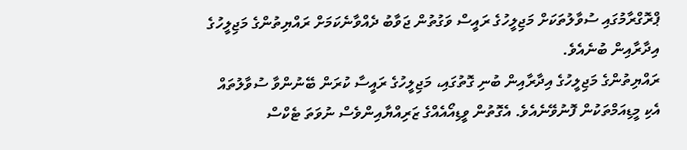ޕްރޮގްރާމުގައި ސުވާލުތަކަށް މަޖިލީހުގެ ރައީސް ވަގުތުން ޖަވާބު ދެއްވާނެކަމަށް ރައްޔިތުންގެ މަޖިލީހުގެ އިދާރާއިން ބުނެއެވެ.
ރައްޔިތުންގެ މަޖިލީހުގެ އިދާރާއިން ބުނި ގޮތުގައި، މަޖިލީހުގެ ރައީސާ ކުރަން ބޭނުންވާ ސުވާލުތައް އެކި މީޑިއަމްތަކުން ފޮނުވޭނެއެވެ. އެގޮތުން ވީޑިއޯއެއްގެ ޒަރިއްޔާއިންވެސް ނުވަތަ ޓެކްސް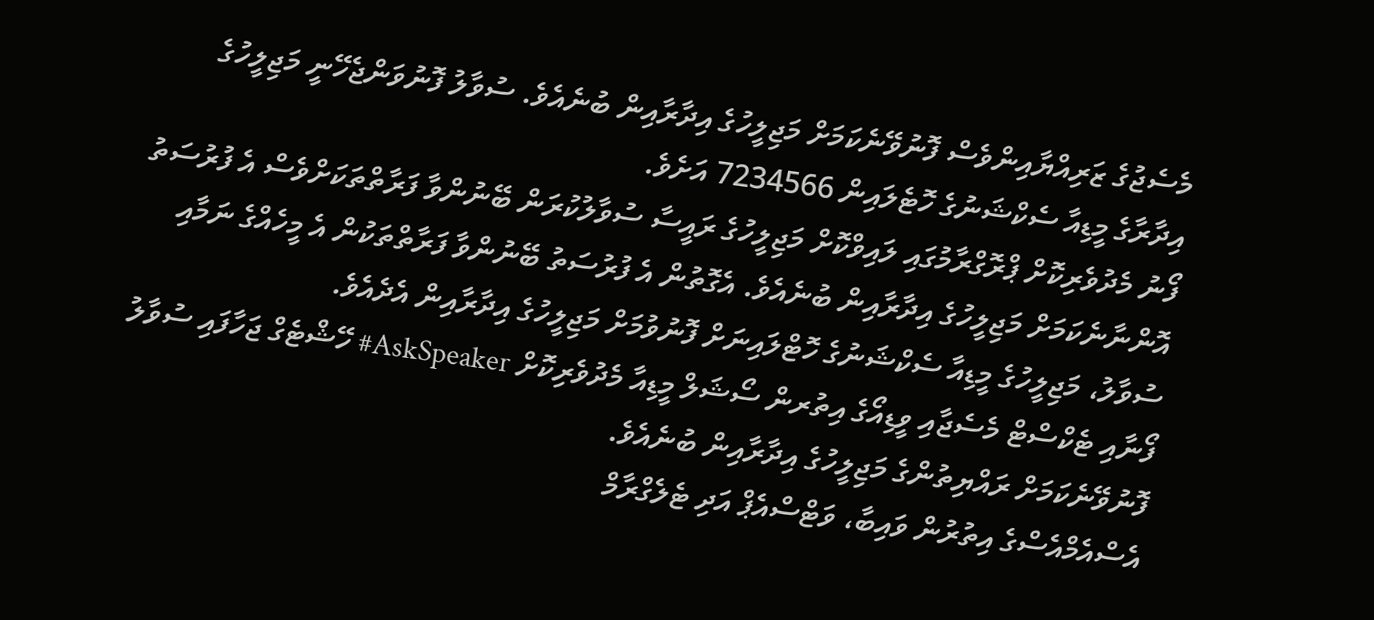މެސެޖުގެ ޒަރިއްޔާއިންވެސް ފޮނުވޭނެކަމަށް މަޖިލީހުގެ އިދާރާއިން ބުނެއެވެ. ސުވާލު ފޮނުވަންޖެހޭނީ މަޖިލީހުގެ އިދާރާގެ މީޑިއާ ސެކްޝަނުގެ ހޮޓެލައިން 7234566 އަށެވެ.
ފޯނު މެދުވެރިކޮށް ޕްރޮގްރާމުގައި ލައިވްކޮށް މަޖިލީހުގެ ރައީސާ ސުވާލުކުރަން ބޭނުންވާ ފަރާތްތަކަށްވެސް އެ ފުރުސަތު އޮންނާނެކަމަށް މަޖިލީހުގެ އިދާރާއިން ބުނެއެވެ. އެގޮތުން އެ ފުރުސަތު ބޭނުންވާ ފަރާތްތަކުން އެ މީހެއްގެ ނަމާއި ސުވާލު، މަޖިލީހުގެ މީޑިއާ ސެކްޝަނުގެ ހޮޓްލައިނަށް ފޮނުވުމަށް މަޖިލީހުގެ އިދާރާއިން އެދެއެވެ.
ފޯނާއި ޓެކްސްޓް މެސެޖާއި ވީޑިއޯގެ އިތުރން ސޯޝަލް މީޑިއާ މެދުވެރިކޮށް AskSpeaker# ހޭޝްޓެގް ޖަހާފައި ސުވާލު ފޮނުވޭނެކަމަށް ރައްޔިތުންގެ މަޖިލީހުގެ އިދާރާއިން ބުނެއެވެ.
އެސްއެމްއެސްގެ އިތުރުން ވައިބާ، ވަޓްސްއެޕް އަދި ޓެލެގްރާމް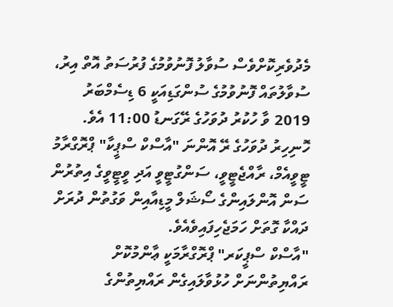މެދުވެރިކޮށްވެސް ސުވާލު ފޮނުވުމުގެ ފުރުސަތު އޮތް އިރު، ސުވާލުތައް ފޮނުވުމުގެ ސުންގަޑިއަކީ 6 ޑިސެމްބަރު 2019 ވާ ހުކުރު ދުވަހުގެ ރޭގަނޑު 11:00 އެވެ.
ހޮނިހިރު ދުވަހުގެ ރޭ އޮންނަ "އާސްކް ސްޕީކާ" ޕްރޮގްރާމު ޓީވީއެމް، ރާއްޖެޓީވީ، ސަންގުޓީވީ އަދި ވީޓީވީގެ އިތުރުން ސަން އޮންލައިންގެ ސޯޝަލް މީޑިއާއިން ވަގުތުން ދުރަށް ދައްކާ ގޮތަށް ހަމަޖެހިފައިވެއެވެ.
"އާސްކް ސްޕީކަރ" ޕްރޮގްރާމަކީ ޢާންމުކޮށް ރައްޔިތުންނަށް ހުޅުވާލައިގެން ރައްޔިތުންގެ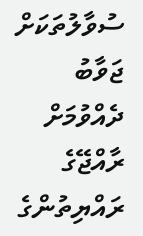ސުވާލުތަކަށް ޖަވާބު ދެއްވުމަށް ރާއްޖޭގެ ރައްޔިތުންގެ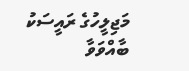މަޖިލީހުގެ ރައީސަކު ބާއްވަވާ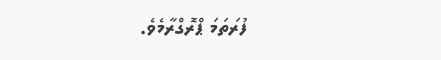ފުރަތަމަ ޕްރޮގްރާމެވެ.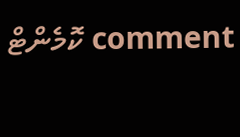comment ކޮމެންޓް